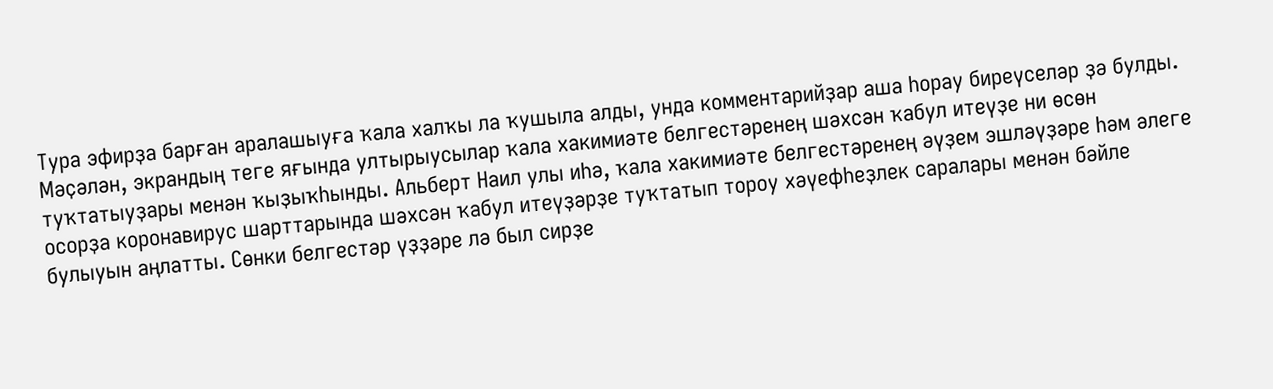Тура эфирҙа барған аралашыуға ҡала халҡы ла ҡушыла алды, унда комментарийҙар аша һорау биреүселәр ҙә булды. Мәҫәлән, экрандың теге яғында ултырыусылар ҡала хакимиәте белгестәренең шәхсән ҡабул итеүҙе ни өсөн туҡтатыуҙары менән ҡыҙыҡһынды. Альберт Наил улы иһә, ҡала хакимиәте белгестәренең әүҙем эшләүҙәре һәм әлеге осорҙа коронавирус шарттарында шәхсән ҡабул итеүҙәрҙе туҡтатып тороу хәүефһеҙлек саралары менән бәйле булыуын аңлатты. Сөнки белгестәр үҙҙәре лә был сирҙе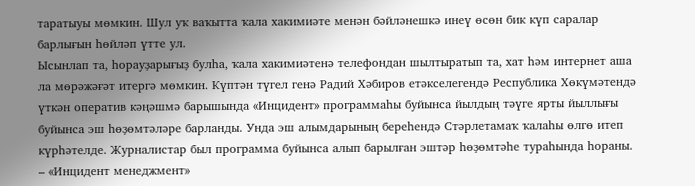таратыуы мөмкин. Шул уҡ ваҡытта ҡала хакимиәте менән бәйләнешкә инеү өсөн бик күп саралар барлығын һөйләп үтте ул.
Ысынлап та, һорауҙарығыҙ булһа, ҡала хакимиәтенә телефондан шылтыратып та, хат һәм интернет аша ла мөрәжәғәт итергә мөмкин. Күптән түгел генә Радий Хәбиров етәкселегендә Республика Хөкүмәтендә үткән оператив кәңәшмә барышында «Инцидент» программаһы буйынса йылдың тәүге ярты йыллығы буйынса эш һөҙөмтәләре барланды. Унда эш алымдарының береһендә Стәрлетамаҡ ҡалаһы өлгө итеп күрһәтелде. Журналистар был программа буйынса алып барылған эштәр һөҙөмтәһе тураһында һораны.
– «Инцидент менеджмент»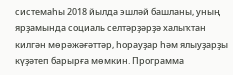системаһы 2018 йылда эшләй башланы, уның ярҙамында социаль селтәрҙәрҙә халыҡтан килгән мөрәжәғәттәр, һорауҙар һәм ялыуҙарҙы күҙәтеп барырға мөмкин. Программа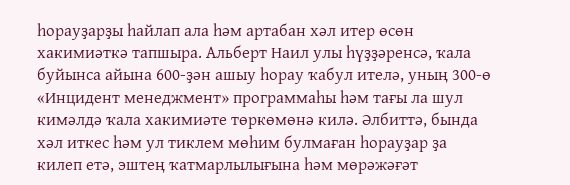һорауҙарҙы һайлап ала һәм артабан хәл итер өсөн хакимиәткә тапшыра. Альберт Наил улы һүҙҙәренсә, ҡала буйынса айына 600-ҙән ашыу һорау ҡабул ителә, уның 300-ө «Инцидент менеджмент» программаһы һәм тағы ла шул кимәлдә ҡала хакимиәте төркөмөнә килә. Әлбиттә, бында хәл иткес һәм ул тиклем мөһим булмаған һорауҙар ҙа килеп етә, эштең ҡатмарлылығына һәм мөрәжәғәт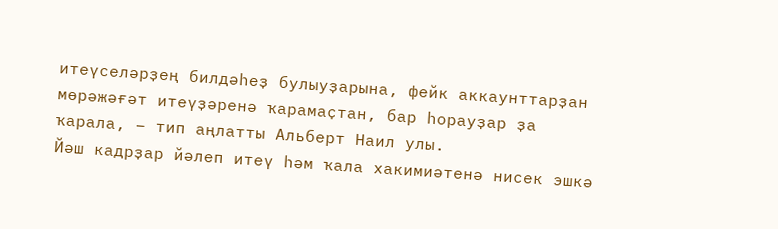итеүселәрҙең билдәһеҙ булыуҙарына, фейк аккаунттарҙан мөрәжәғәт итеүҙәренә ҡарамаҫтан, бар һорауҙар ҙа ҡарала, – тип аңлатты Альберт Наил улы.
Йәш кадрҙар йәлеп итеү һәм ҡала хакимиәтенә нисек эшкә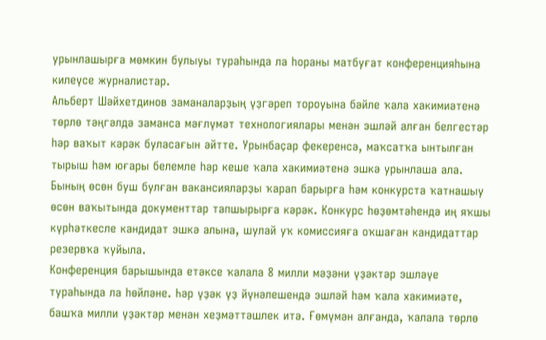урынлашырға мөмкин булыуы тураһында ла һораны матбуғат конференцияһына килеүсе журналистар.
Альберт Шәйхетдинов заманаларҙың үҙгәреп тороуына бәйле ҡала хакимиәтенә төрлө тәңгәлдә заманса мәғлүмәт технологиялары менән эшләй алған белгестәр һәр ваҡыт кәрәк буласағын әйтте. Урынбаҫар фекеренсә, маҡсатҡа ынтылған тырыш һәм юғары белемле һәр кеше ҡала хакимиәтенә эшкә урынлаша ала. Бының өсөн буш булған вакансияларҙы ҡарап барырға һәм конкурста ҡатнашыу өсөн ваҡытында документтар тапшырырға кәрәк. Конкурс һөҙөмтәһендә иң яҡшы күрһәткесле кандидат эшкә алына, шулай уҡ комиссияға оҡшаған кандидаттар резервҡа ҡуйыла.
Конференция барышында етәксе ҡалала 8 милли мәҙәни үҙәктәр эшләүе тураһында ла һөйләне. Һәр үҙәк үҙ йүнәлешендә эшләй һәм ҡала хакимиәте, башҡа милли үҙәктәр менән хеҙмәттәшлек итә. Ғөмүмән алғанда, ҡалала төрлө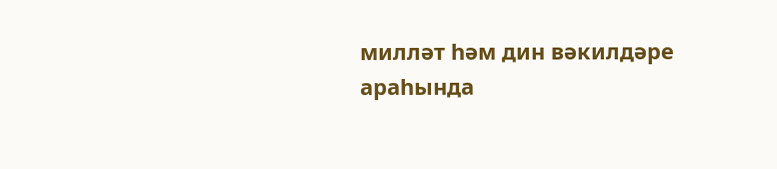милләт һәм дин вәкилдәре араһында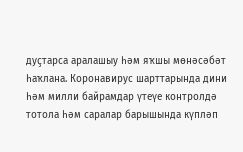дуҫтарса аралашыу һәм яҡшы мөнәсәбәт һаҡлана. Коронавирус шарттарында дини һәм милли байрамдар үтеүе контролдә тотола һәм саралар барышында күпләп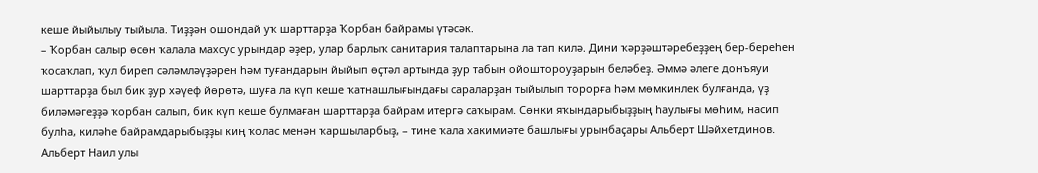кеше йыйылыу тыйыла. Тиҙҙән ошондай уҡ шарттарҙа Ҡорбан байрамы үтәсәк.
– Ҡорбан салыр өсөн ҡалала махсус урындар әҙер, улар барлыҡ санитария талаптарына ла тап килә. Дини ҡәрҙәштәребеҙҙең бер-береһен ҡосаҡлап, ҡул биреп сәләмләүҙәрен һәм туғандарын йыйып өҫтәл артында ҙур табын ойоштороуҙарын беләбеҙ. Әммә әлеге донъяуи шарттарҙа был бик ҙур хәүеф йөрөтә, шуға ла күп кеше ҡатнашлығындағы сараларҙан тыйылып торорға һәм мөмкинлек булғанда, үҙ биләмәгеҙҙә ҡорбан салып, бик күп кеше булмаған шарттарҙа байрам итергә саҡырам. Сөнки яҡындарыбыҙҙың һаулығы мөһим, насип булһа, киләһе байрамдарыбыҙҙы киң ҡолас менән ҡаршыларбыҙ, – тине ҡала хакимиәте башлығы урынбаҫары Альберт Шәйхетдинов.
Альберт Наил улы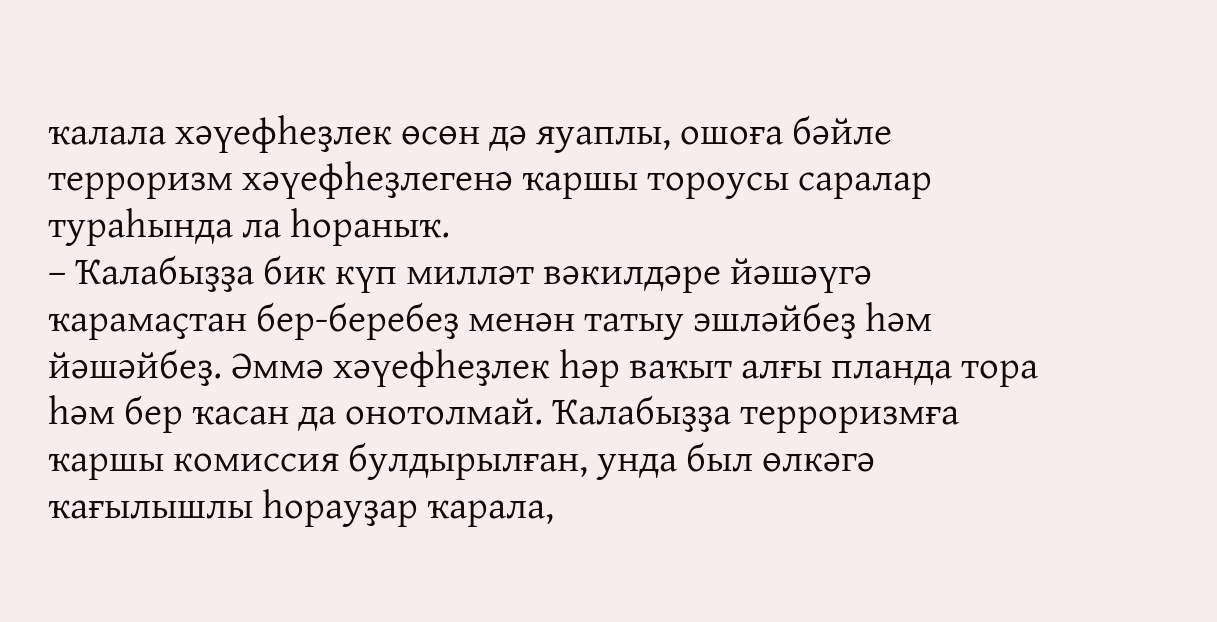ҡалала хәүефһеҙлек өсөн дә яуаплы, ошоға бәйле терроризм хәүефһеҙлегенә ҡаршы тороусы саралар тураһында ла һораныҡ.
– Ҡалабыҙҙа бик күп милләт вәкилдәре йәшәүгә ҡарамаҫтан бер-беребеҙ менән татыу эшләйбеҙ һәм йәшәйбеҙ. Әммә хәүефһеҙлек һәр ваҡыт алғы планда тора һәм бер ҡасан да онотолмай. Ҡалабыҙҙа терроризмға ҡаршы комиссия булдырылған, унда был өлкәгә ҡағылышлы һорауҙар ҡарала,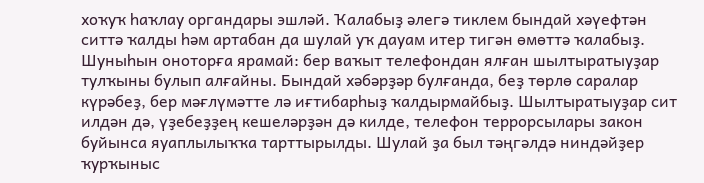хоҡуҡ һаҡлау органдары эшләй. Ҡалабыҙ әлегә тиклем бындай хәүефтән ситтә ҡалды һәм артабан да шулай уҡ дауам итер тигән өмөттә ҡалабыҙ. Шуныһын оноторға ярамай: бер ваҡыт телефондан ялған шылтыратыуҙар тулҡыны булып алғайны. Бындай хәбәрҙәр булғанда, беҙ төрлө саралар күрәбеҙ, бер мәғлүмәтте лә иғтибарһыҙ ҡалдырмайбыҙ. Шылтыратыуҙар сит илдән дә, үҙебеҙҙең кешеләрҙән дә килде, телефон террорсылары закон буйынса яуаплылыҡҡа тарттырылды. Шулай ҙа был тәңгәлдә ниндәйҙер ҡурҡыныс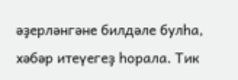әҙерләнгәне билдәле булһа, хәбәр итеүегеҙ һорала. Тик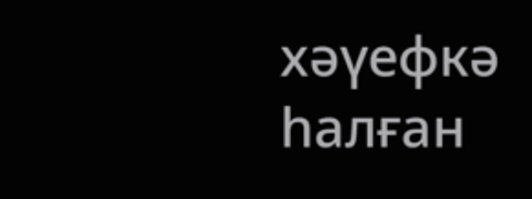хәүефкә һалған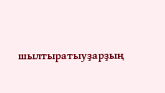шылтыратыуҙарҙың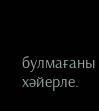булмағаны хәйерле.